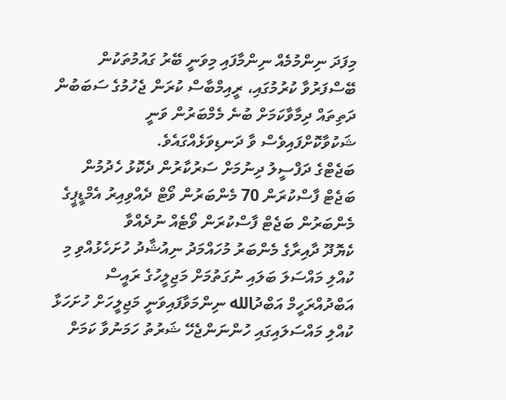މިފަދަ ނިންމުމެއް ނިންމާފައި މިވަނީ ބޭރު ގައުމުތަކުން ބޭސްފަރުވާ ކުރުމުގައި، ރީއިމްބާސް ކުރަން ޖެހުމުގެ ސަބަބުން ދަތިތައް ދިމާވާކަމަށް ބުނެ މެމްބަރުން ވަނީ ޝަކުވާކޮށްފައިވެސް ވާ ދަނޑިވަޅެއްގައެވެ.
ބަޖެޓްގެ ދަފްސީލު ދިނުމަށް ސަރުކާރުން ދެކޮޅު ހެދުމުން ބަޖެޓް ފާސްކުރަން 70 މެންބަރުން ވޯޓް ދެއްވިއިރު އެމްޑީޕީގެ މެންބަރުން ބަޖެޓް ފާސްކުރަން ވޯޓެއް ނުދެއްވާ
ކެޔޮދޫ ދާއިރާގެ މެންބަރު މުހައްމަދު ނިއުޝާދު ހުށަހެޅުއްވި މި ކުއްލި މައްސަލަ ބަލައި ނުގަތުމަށް މަޖިލީހުގެ ރައީސް އަބްދުއްރަހީމް އަބްދުالله ނިންމަވާފައިވަނީ މަޖިލީހަށް ހުށަހަޅާ ކުއްލި މައްސަލައިގައި ހުންނަންޖެހޭ ޝަރުތު ހަމަނުވާ ކަމަށް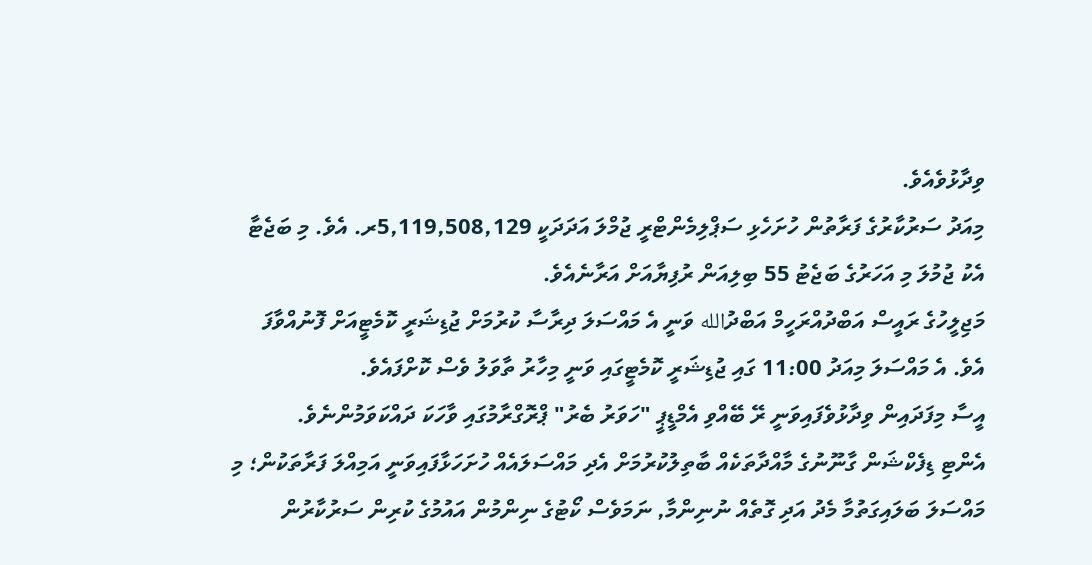ވިދާޅުވެއެވެ.
މިއަދު ސަރުކާރުގެ ފަރާތުން ހުށަހެޅި ސަޕްލިމެންޓްރީ ޖުމްލަ އަދަދަކީ 5,119,508,129ރ. އެވެ. މި ބަޖެޓާ އެކު ޖުމުލަ މި އަހަރުގެ ބަޖެޓު 55 ބިލިއަން ރުފިޔާއަށް އަރާނެއެވެ.
މަޖިލީހުގެ ރައީސް އަބްދުއްރަހީމް އަބްދުالله ވަނީ އެ މައްސަލަ ދިރާސާ ކުރުމަށް ޖުޑިޝަރީ ކޮމެޓީއަށް ފޮނުއްވާފަ އެވެ. އެ މައްސަލަ މިއަދު 11:00 ގައި ޖުޑިޝަރީ ކޮމެޓީގައި ވަނީ މިހާރު ތާވަލު ވެސް ކޮށްފައެވެ.
އީސާ މިފަދައިން ވިދާޅުވެފައިވަނީ ރޭ ބޭއްވި އެމްޑީޕީ "ހަވަރު ބެރު" ޕްރޮގްރާމުގައި ވާހަކަ ދައްކަވަމުންނެވެ.
އެންޓި ޑިފެކްޝަން ގާނޫނުގެ މާއްދާތަކެއް ބާތިލުކުރުމަށް އެދި މައްސަލައެއް ހުށަހަޅާފައިވަނީ އަމިއްލަ ފަރާތަކުން؛ މި މައްސަލަ ބަލައިގަތުމާ މެދު އަދި ގޮތެއް ނުނިންމާ, ނަމަވެސް ކޯޓުގެ ނިންމުން އައުމުގެ ކުރިން ސަރުކާރުން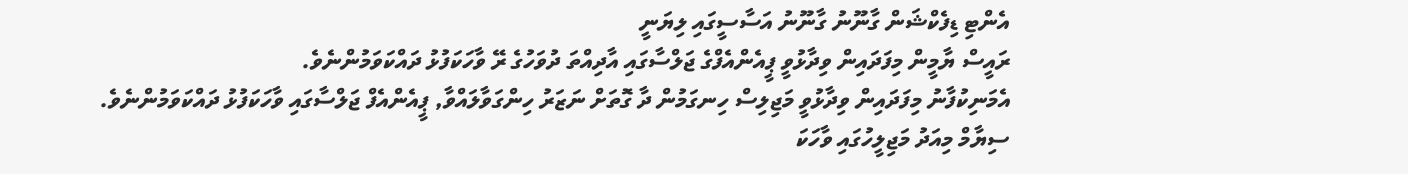އެންޓި ޑިފެކްޝަން ގާނޫނު ގާނޫނު އަސާސީގައި ލިޔަނީ
ރައީސް ޔާމީން މިފަދައިން ވިދާޅުވީ ޕީއެންއެފްގެ ޖަލްސާގައި އާދިއްތަ ދުވަހުގެ ރޭ ވާހަކަފުޅު ދައްކަވަމުންނެވެ.
އެމަނިކުފާނު މިފަދައިން ވިދާޅުވީ މަޖިލިސް ހިނގަމުން ދާ ގޮތަށް ނަޒަރު ހިންގަވާލައްވާ, ޕީއެންއެފް ޖަލްސާގައި ވާހަކަފުޅު ދައްކަވަމުންނެވެ.
ސިޔާމް މިއަދު މަޖިލީހުގައި ވާހަކަ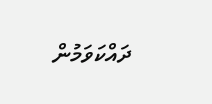ދައްކަވަމުން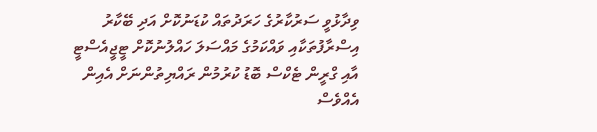ވިދާޅުވީ ސަރުކާރުގެ ހަރަދުތައް ކުޑަނުކޮށް އަދި ބޭކާރު އިސްރާފުތަކާއި ވައްކަމުގެ މައްސަލަ ހައްލުނުކޮށް ޓީޖީއެސްޓީ އާއި ގްރީން ޓެކްސް ބޮޑު ކުރުމުން ރައްޔިތުންނަށް އެއިން އެއްވެސް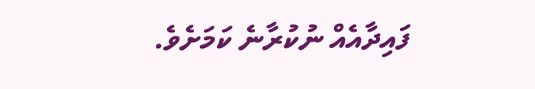ފައިދާއެއް ނުކުރާނެ ކަމަށެވެ.